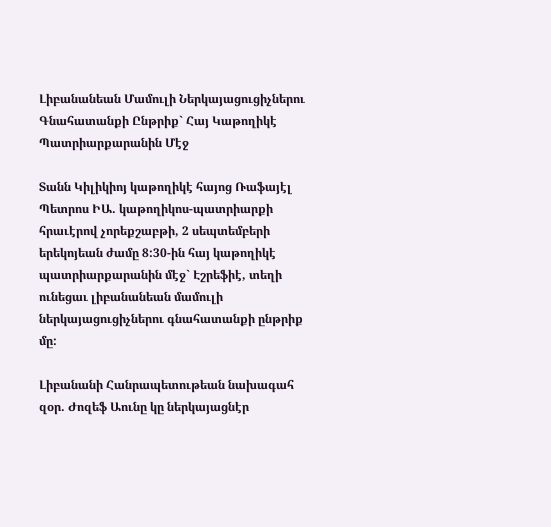Լիբանանեան Մամուլի Ներկայացուցիչներու Գնահատանքի Ընթրիք` Հայ Կաթողիկէ Պատրիարքարանին Մէջ

Տանն Կիլիկիոյ կաթողիկէ հայոց Ռաֆայէլ Պետրոս ԻԱ. կաթողիկոս-պատրիարքի հրաւէրով չորեքշաբթի, 2 սեպտեմբերի երեկոյեան ժամը 8:30-ին հայ կաթողիկէ պատրիարքարանին մէջ` Էշրեֆիէ, տեղի ունեցաւ լիբանանեան մամուլի ներկայացուցիչներու գնահատանքի ընթրիք մը:

Լիբանանի Հանրապետութեան նախագահ զօր. Ժոզեֆ Աունը կը ներկայացնէր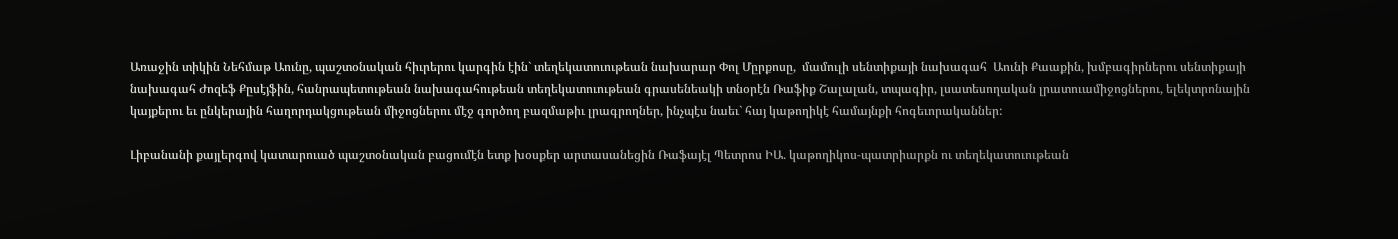Առաջին տիկին Նեհմաթ Աունը, պաշտօնական հիւրերու կարգին էին` տեղեկատուութեան նախարար Փոլ Մըրքոսը,  մամուլի սենտիքայի նախագահ  Աունի Քաաքին, խմբագիրներու սենտիքայի նախագահ Ժոզեֆ Քըսէյֆին, հանրապետութեան նախագահութեան տեղեկատուութեան գրասենեակի տնօրէն Ռաֆիք Շալալան, տպագիր, լսատեսողական լրատուամիջոցներու, ելեկտրոնային կայքերու եւ ընկերային հաղորդակցութեան միջոցներու մէջ գործող բազմաթիւ լրագրողներ, ինչպէս նաեւ` հայ կաթողիկէ համայնքի հոգեւորականներ:

Լիբանանի քայլերգով կատարուած պաշտօնական բացումէն ետք խօսքեր արտասանեցին Ռաֆայէլ Պետրոս ԻԱ. կաթողիկոս-պատրիարքն ու տեղեկատուութեան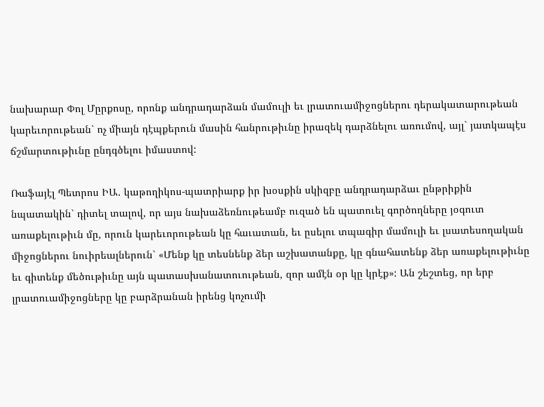նախարար Փոլ Մըրքոսը, որոնք անդրադարձան մամուլի եւ լրատուամիջոցներու դերակատարութեան կարեւորութեան` ոչ միայն դէպքերուն մասին հանրութիւնը իրազեկ դարձնելու առումով, այլ` յատկապէս ճշմարտութիւնը ընդգծելու իմաստով:

Ռաֆայէլ Պետրոս ԻԱ. կաթողիկոս-պատրիարք իր խօսքին սկիզբը անդրադարձաւ ընթրիքին նպատակին` դիտել տալով, որ այս նախաձեռնութեամբ ուզած են պատուել գործողները յօգուտ առաքելութիւն մը, որուն կարեւորութեան կը հաւատան, եւ ըսելու տպագիր մամուլի եւ լսատեսողական միջոցներու նուիրեալներուն` «Մենք կը տեսնենք ձեր աշխատանքը, կը գնահատենք ձեր առաքելութիւնը եւ գիտենք մեծութիւնը այն պատասխանատուութեան, զոր ամէն օր կը կրէք»: Ան շեշտեց, որ երբ լրատուամիջոցները կը բարձրանան իրենց կոչումի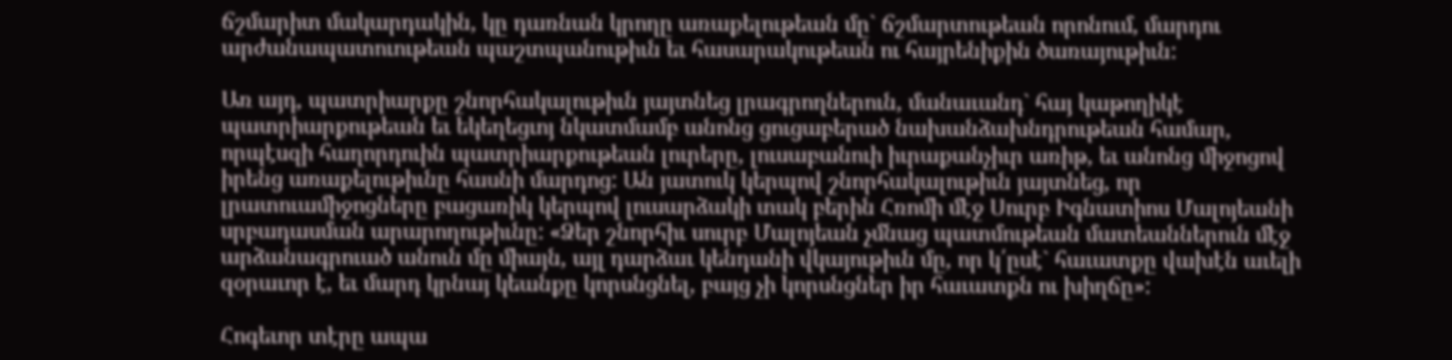ճշմարիտ մակարդակին, կը դառնան կրողը առաքելութեան մը` ճշմարտութեան որոնում, մարդու արժանապատուութեան պաշտպանութիւն եւ հասարակութեան ու հայրենիքին ծառայութիւն:

Առ այդ, պատրիարքը շնորհակալութիւն յայտնեց լրագրողներուն, մանաւանդ` հայ կաթողիկէ պատրիարքութեան եւ եկեղեցւոյ նկատմամբ անոնց ցուցաբերած նախանձախնդրութեան համար, որպէսզի հաղորդուին պատրիարքութեան լուրերը, լուսաբանուի իւրաքանչիւր առիթ, եւ անոնց միջոցով իրենց առաքելութիւնը հասնի մարդոց: Ան յատուկ կերպով շնորհակալութիւն յայտնեց, որ լրատուամիջոցները բացառիկ կերպով լուսարձակի տակ բերին Հռոմի մէջ Սուրբ Իգնատիոս Մալոյեանի սրբադասման արարողութիւնը: «Ձեր շնորհիւ սուրբ Մալոյեան չմնաց պատմութեան մատեաններուն մէջ արձանագրուած անուն մը միայն, այլ դարձաւ կենդանի վկայութիւն մը, որ կ՛ըսէ` հաւատքը վախէն աւելի զօրաւոր է, եւ մարդ կրնայ կեանքը կորսնցնել, բայց չի կորսնցներ իր հաւատքն ու խիղճը»:

Հոգեւոր տէրը ապա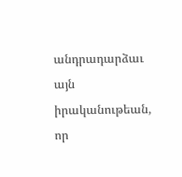անդրադարձաւ այն իրականութեան, որ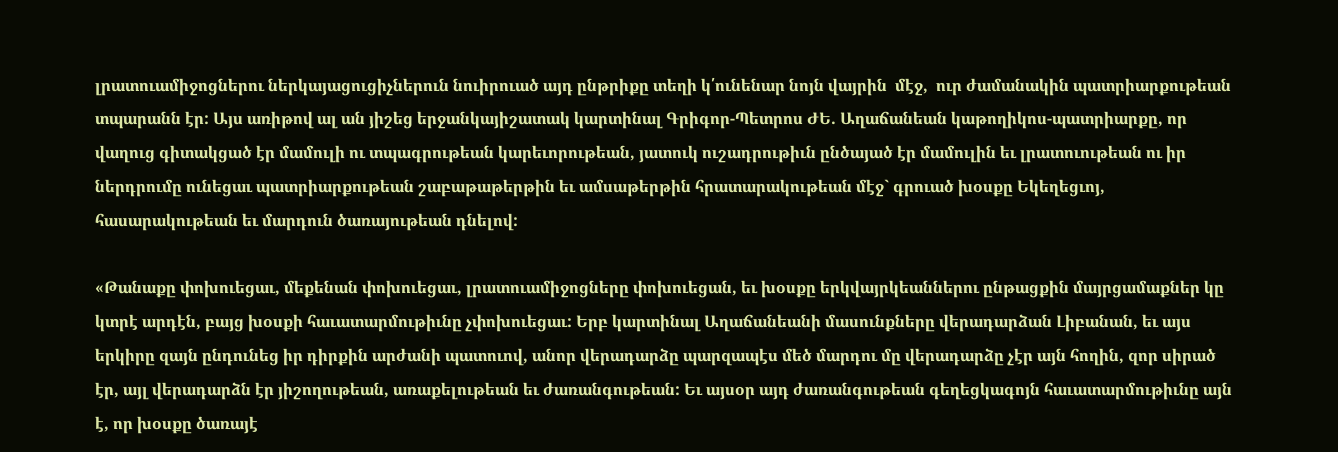լրատուամիջոցներու ներկայացուցիչներուն նուիրուած այդ ընթրիքը տեղի կ՛ունենար նոյն վայրին  մէջ,  ուր ժամանակին պատրիարքութեան տպարանն էր: Այս առիթով ալ ան յիշեց երջանկայիշատակ կարտինալ Գրիգոր-Պետրոս ԺԵ. Աղաճանեան կաթողիկոս-պատրիարքը, որ վաղուց գիտակցած էր մամուլի ու տպագրութեան կարեւորութեան, յատուկ ուշադրութիւն ընծայած էր մամուլին եւ լրատուութեան ու իր ներդրումը ունեցաւ պատրիարքութեան շաբաթաթերթին եւ ամսաթերթին հրատարակութեան մէջ` գրուած խօսքը Եկեղեցւոյ, հասարակութեան եւ մարդուն ծառայութեան դնելով:

«Թանաքը փոխուեցաւ, մեքենան փոխուեցաւ, լրատուամիջոցները փոխուեցան, եւ խօսքը երկվայրկեաններու ընթացքին մայրցամաքներ կը կտրէ արդէն, բայց խօսքի հաւատարմութիւնը չփոխուեցաւ: Երբ կարտինալ Աղաճանեանի մասունքները վերադարձան Լիբանան, եւ այս երկիրը զայն ընդունեց իր դիրքին արժանի պատուով, անոր վերադարձը պարզապէս մեծ մարդու մը վերադարձը չէր այն հողին, զոր սիրած էր, այլ վերադարձն էր յիշողութեան, առաքելութեան եւ ժառանգութեան: Եւ այսօր այդ ժառանգութեան գեղեցկագոյն հաւատարմութիւնը այն է, որ խօսքը ծառայէ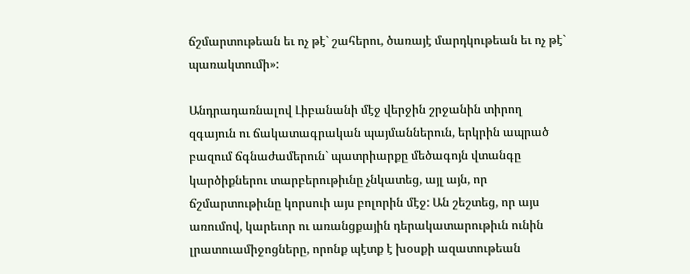ճշմարտութեան եւ ոչ թէ` շահերու, ծառայէ մարդկութեան եւ ոչ թէ` պառակտումի»:

Անդրադառնալով Լիբանանի մէջ վերջին շրջանին տիրող զգայուն ու ճակատագրական պայմաններուն, երկրին ապրած բազում ճգնաժամերուն` պատրիարքը մեծագոյն վտանգը կարծիքներու տարբերութիւնը չնկատեց, այլ այն, որ ճշմարտութիւնը կորսուի այս բոլորին մէջ: Ան շեշտեց, որ այս առումով, կարեւոր ու առանցքային դերակատարութիւն ունին լրատուամիջոցները, որոնք պէտք է խօսքի ազատութեան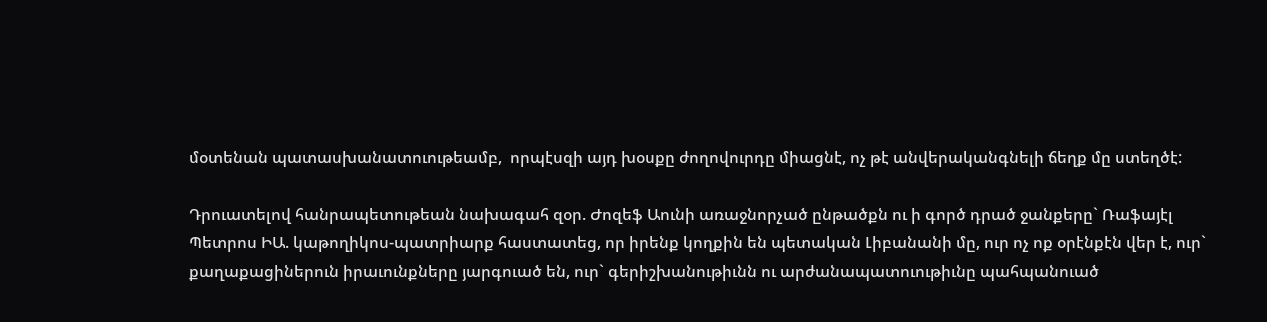մօտենան պատասխանատուութեամբ,  որպէսզի այդ խօսքը ժողովուրդը միացնէ, ոչ թէ անվերականգնելի ճեղք մը ստեղծէ:

Դրուատելով հանրապետութեան նախագահ զօր. Ժոզեֆ Աունի առաջնորչած ընթածքն ու ի գործ դրած ջանքերը` Ռաֆայէլ Պետրոս ԻԱ. կաթողիկոս-պատրիարք հաստատեց, որ իրենք կողքին են պետական Լիբանանի մը, ուր ոչ ոք օրէնքէն վեր է, ուր` քաղաքացիներուն իրաւունքները յարգուած են, ուր` գերիշխանութիւնն ու արժանապատուութիւնը պահպանուած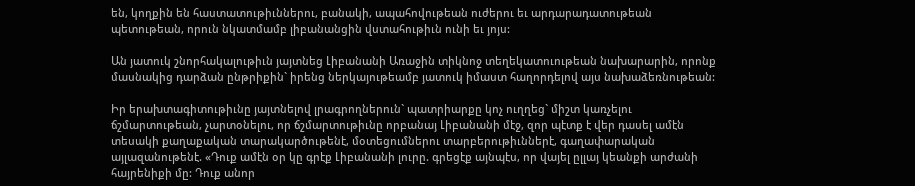են, կողքին են հաստատութիւններու, բանակի, ապահովութեան ուժերու եւ արդարադատութեան պետութեան, որուն նկատմամբ լիբանանցին վստահութիւն ունի եւ յոյս:

Ան յատուկ շնորհակալութիւն յայտնեց Լիբանանի Առաջին տիկնոջ տեղեկատուութեան նախարարին, որոնք մասնակից դարձան ընթրիքին` իրենց ներկայութեամբ յատուկ իմաստ հաղորդելով այս նախաձեռնութեան:

Իր երախտագիտութիւնը յայտնելով լրագրողներուն` պատրիարքը կոչ ուղղեց` միշտ կառչելու ճշմարտութեան, չարտօնելու, որ ճշմարտութիւնը որբանայ Լիբանանի մէջ, զոր պէտք է վեր դասել ամէն տեսակի քաղաքական տարակարծութենէ, մօտեցումներու տարբերութիւններէ, գաղափարական այլազանութենէ. «Դուք ամէն օր կը գրէք Լիբանանի լուրը. գրեցէք այնպէս, որ վայել ըլլայ կեանքի արժանի հայրենիքի մը: Դուք անոր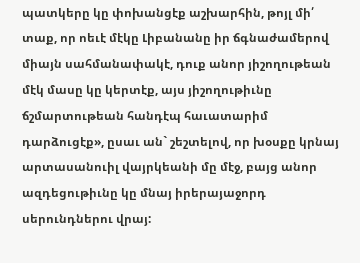պատկերը կը փոխանցէք աշխարհին, թոյլ մի՛ տաք, որ ոեւէ մէկը Լիբանանը իր ճգնաժամերով միայն սահմանափակէ, դուք անոր յիշողութեան մէկ մասը կը կերտէք, այս յիշողութիւնը ճշմարտութեան հանդէպ հաւատարիմ դարձուցէք», ըսաւ ան` շեշտելով, որ խօսքը կրնայ արտասանուիլ վայրկեանի մը մէջ, բայց անոր ազդեցութիւնը կը մնայ իրերայաջորդ սերունդներու վրայ: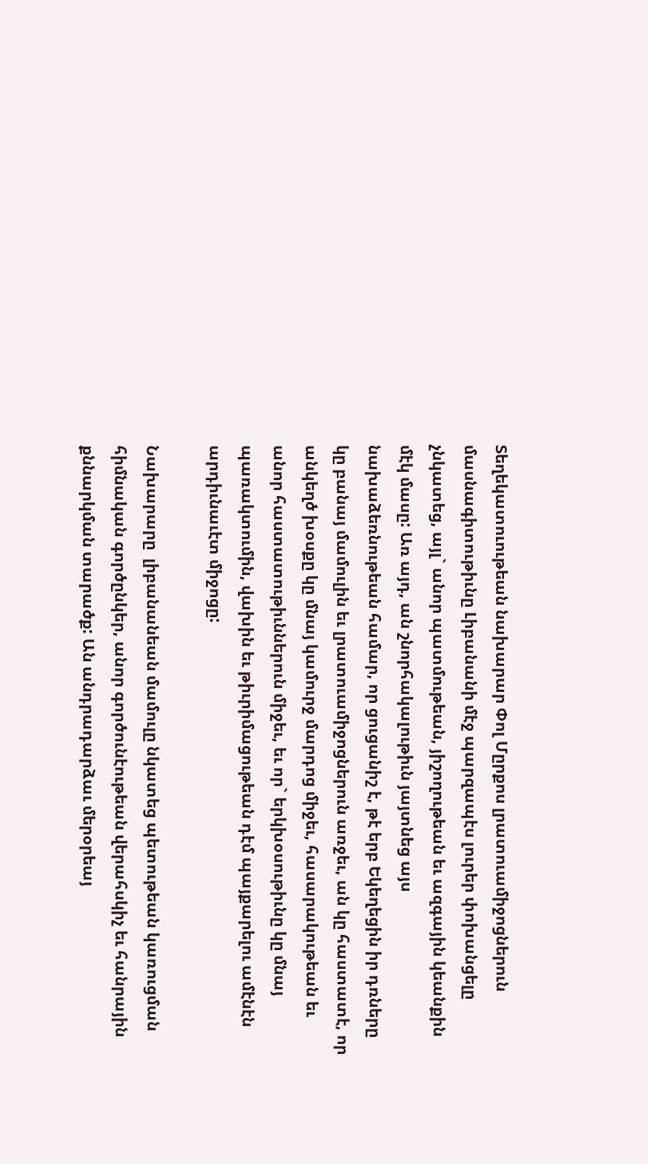Տեղեկատուութեան նախարար Փոլ Մըրքոս լրատուամիջոցներուն մասնագիտութիւնը Լիբանանի մէջ պարզապէս լուրեր փոխանցելը չնկատեց, այլ` անոր պատմութեան, յիշողութեան եւ ազգային կեանքին մէկ մասը: Առ այդ, ան շնորհակալութիւն յայտնեց այս նախաձեռնութեան համար, որ ցուցանիշ է, թէ երբ Եկեղեցին իր դռները կը բանայ մամուլին եւ լրատուամիջոցներուն առջեւ, ան կը հաստատէ, որ անկեղծ խօսքը կը մնայ կամուրջ մարդոց միջեւ, հասարակութեան եւ անոր հաստատութիւններուն միջեւ, եւ որ` երկխօսութիւնը կը մնայ պառակտումին, վախին եւ թիւրիմացութեան դէմ պայքարելու ամէնէն արդիւնաւէտ միջոցը:

Նախարարը  լիբանանեան մամուլը նկատեց պետութեան կառուցման հիմնական գործընկեր, անոր գործունէութեան վերահսկիչ եւ հանրային քննարկման տարածք: Ան անդրադարձաւ մերօրեայ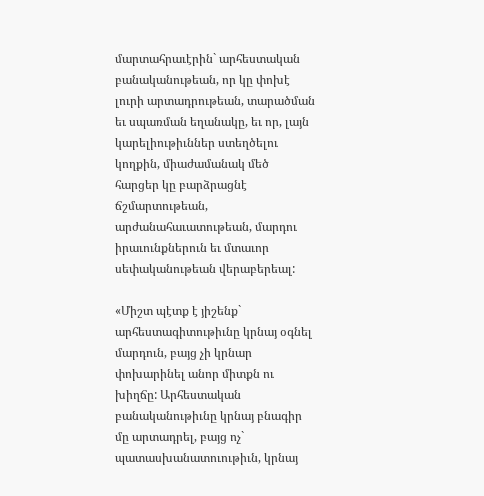մարտահրաւէրին` արհեստական բանականութեան, որ կը փոխէ լուրի արտադրութեան, տարածման եւ սպառման եղանակը, եւ որ, լայն կարելիութիւններ ստեղծելու կողքին, միաժամանակ մեծ հարցեր կը բարձրացնէ ճշմարտութեան, արժանահաւատութեան, մարդու իրաւունքներուն եւ մտաւոր սեփականութեան վերաբերեալ:

«Միշտ պէտք է յիշենք` արհեստագիտութիւնը կրնայ օգնել մարդուն, բայց չի կրնար փոխարինել անոր միտքն ու խիղճը: Արհեստական բանականութիւնը կրնայ բնագիր մը արտադրել, բայց ոչ` պատասխանատուութիւն, կրնայ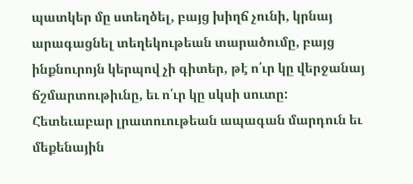պատկեր մը ստեղծել, բայց խիղճ չունի, կրնայ արագացնել տեղեկութեան տարածումը, բայց ինքնուրոյն կերպով չի գիտեր, թէ ո՛ւր կը վերջանայ ճշմարտութիւնը, եւ ո՛ւր կը սկսի սուտը: Հետեւաբար լրատուութեան ապագան մարդուն եւ մեքենային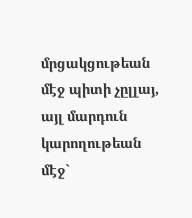մրցակցութեան մէջ պիտի չըլլայ, այլ մարդուն կարողութեան մէջ`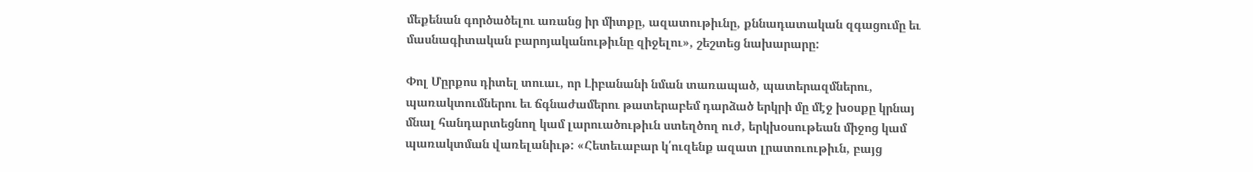մեքենան գործածելու առանց իր միտքը, ազատութիւնը, քննադատական զգացումը եւ մասնագիտական բարոյականութիւնը զիջելու», շեշտեց նախարարը:

Փոլ Մըրքոս դիտել տուաւ, որ Լիբանանի նման տառապած, պատերազմներու, պառակտումներու եւ ճգնաժամերու թատերաբեմ դարձած երկրի մը մէջ խօսքը կրնայ մնալ հանդարտեցնող կամ լարուածութիւն ստեղծող ուժ, երկխօսութեան միջոց կամ պառակտման վառելանիւթ: «Հետեւաբար կ՛ուզենք ազատ լրատուութիւն, բայց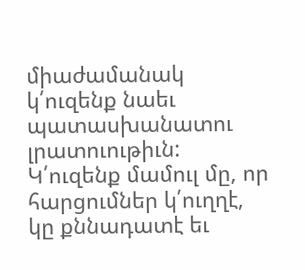միաժամանակ կ՛ուզենք նաեւ պատասխանատու լրատուութիւն: Կ՛ուզենք մամուլ մը, որ հարցումներ կ՛ուղղէ, կը քննադատէ եւ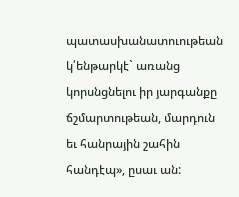պատասխանատուութեան կ՛ենթարկէ` առանց կորսնցնելու իր յարգանքը ճշմարտութեան, մարդուն եւ հանրային շահին հանդէպ», ըսաւ ան: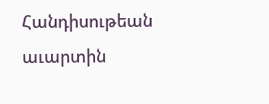Հանդիսութեան աւարտին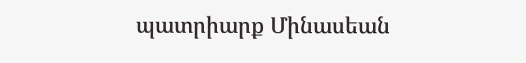պատրիարք Մինասեան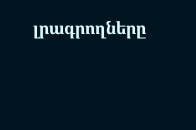լրագրողները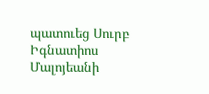պատուեց Սուրբ Իգնատիոս Մալոյեանի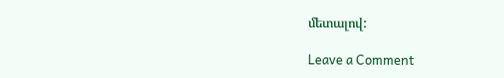մետալով:

Leave a Comment